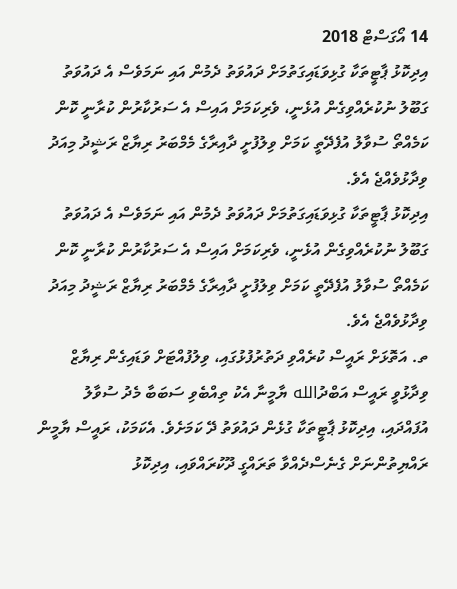14 އޯގަސްޓް 2018
އިދިކޮޅު ޕާޓީތަކާ ގުޅިވަޑައިގަތުމަށް ދައުވަތު ދެމުން އައި ނަމަވެސް އެ ދައުވަތު ގަބޫލު ނުކުރެއްވިގެން އުޅެނީ، ވެރިކަމަށް އައިސް އެ ސަރުކާރުން ކުރާނީ ކޮން ކަމެއްތޯ ސުވާލު އުފެދޭތީ ކަމަށް ވިލުފުށީ ދާއިރާގެ މެމްބަރު ރިޔާޒް ރަޝީދު މިއަދު ވިދާޅުވެއްޖެ އެވެ.
އިދިކޮޅު ޕާޓީތަކާ ގުޅިވަޑައިގަތުމަށް ދައުވަތު ދެމުން އައި ނަމަވެސް އެ ދައުވަތު ގަބޫލު ނުކުރެއްވިގެން އުޅެނީ، ވެރިކަމަށް އައިސް އެ ސަރުކާރުން ކުރާނީ ކޮން ކަމެއްތޯ ސުވާލު އުފެދޭތީ ކަމަށް ވިލުފުށީ ދާއިރާގެ މެމްބަރު ރިޔާޒް ރަޝީދު މިއަދު ވިދާޅުވެއްޖެ އެވެ.
ތ. އަތޮޅަށް ރައީސް ކުރެއްވި ދަތުރުފުޅުގައި، ވިލުފުއްޓަށް ވަޑައިގެން ރިޔާޒް ވިދާޅުވީ ރައީސް އަބްދުالله ޔާމީނާ އެކު ތިއްބެވި ސަބަބާ މެދު ސުވާލު އުފައްދައި، އިދިކޮޅު ޕާޓީތަކާ ގުޅެން ދައުވަތު ދޭ ކަމަށެވެ. އެކަމަކު، ރައީސް ޔާމީން ރައްޔިތުންނަށް ގެނެސްދެއްވާ ތަރައްގީ ދޫކުރައްވައި، އިދިކޮޅު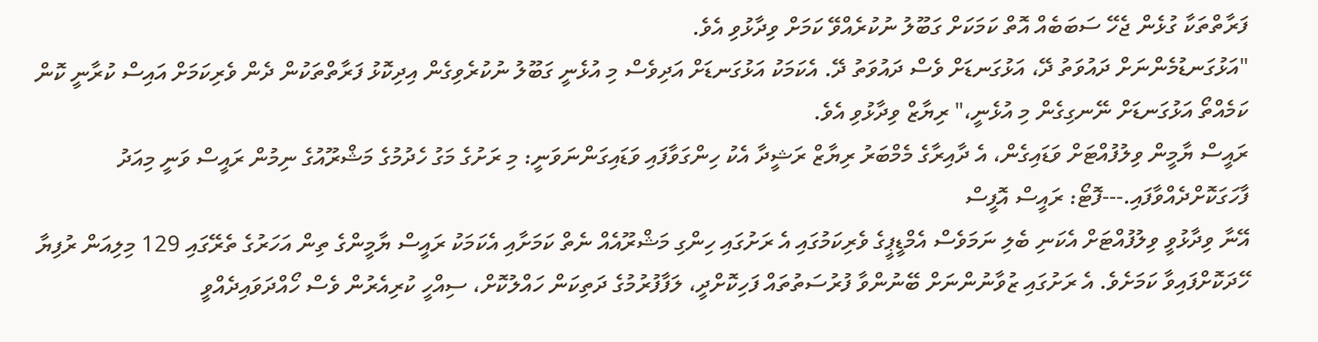ފަރާތްތަކާ ގުޅެން ޖެހޭ ސަބަބެއް އޮތް ކަމަކަށް ގަބޫލު ނުކުރެއްވޭ ކަމަށް ވިދާޅުވި އެވެ.
"އަޅުގަނޑުމެންނަށް ދައުވަތު ދޭ، އަޅުގަނޑަށް ވެސް ދައުވަތު ދޭ. އެކަމަކު އަޅުގަނޑަށް އަދިވެސް މި އުޅެނީ ގަބޫލު ނުކުރެވިގެން އިދިކޮޅު ފަރާތްތަކުން ދެން ވެރިކަމަށް އައިސް ކުރާނީ ކޮން ކަމެއްތޯ އަޅުގަނޑަށް ނޭނގިގެން މި އުޅެނީ،" ރިޔާޒް ވިދާޅުވި އެވެ.
ރައީސް ޔާމީން ވިލުފުއްޓަށް ވަޑައިގެން، އެ ދާއިރާގެ މެމްބަރު ރިޔާޒް ރަޝީދާ އެކު ހިންގަވާފައި ވަޑައިގަންނަވަނީ: މި ރަށުގެ މަގު ހެދުމުގެ މަޝްރޫއުގެ ނިމުން ރައީސް ވަނީ މިއަދު ފާހަގަކޮށްދެއްވާފައި.---ފޮޓޯ: ރައީސް އޮފީސް
އޭނާ ވިދާޅުވީ ވިލުފުއްޓަށް އެކަނި ބެލި ނަމަވެސް އެމްޑީޕީގެ ވެރިކަމުގައި އެ ރަށުގައި ހިންގި މަޝްރޫއެއް ނެތް ކަމަށާއި އެކަމަކު ރައީސް ޔާމީންގެ ތިން އަހަރުގެ ތެރޭގައި 129 މިލިއަން ރުފިޔާ ހޭދަކޮށްފައިވާ ކަމަށެވެ. އެ ރަށުގައި ޒުވާނުންނަށް ބޭނުންވާ ފުރުސަތުތައް ފަހިކޮށްދީ، ލަފާފުރުމުގެ ދަތިކަން ހައްލުކޮށް، ސިއްހީ ކުރިއެރުން ވެސް ހޯއްދަވައިދެއްވީ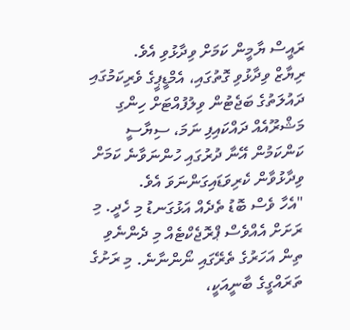ރައީސް ޔާމީން ކަމަށް ވިދާޅުވި އެވެ.
ރިޔާޒް ވިދާޅުވި ގޮތުގައި، އެމްޑީޕީގެ ވެރިކަމުގައި ދައުލަތުގެ ބަޖެޓުން ވިލުފުއްޓަށް ހިންގި މަޝްރޫއެއް ދައްކައިފި ނަމަ، ސިޔާސީ ކަންކަމުން އޭނާ ދުރުގައި ހުންނަވާނެ ކަމަށް ވިދާޅުވާން ކެރިވަޑައިގަންނަވަ އެވެ.
"އެހާ ވެސް ބޮޑު ތެދެއް އަޅުގަނޑު މި ހެދީ. މި ރަށަށް އެއްވެސް ޕްރޮޖެކްޓެއް މި ދެންނެވި ތިން އަހަރުގެ ތެރޭގައި ނޯންނާނެ. މި ރަށުގެ ތަރައްގީގެ ބާނީއަކީ،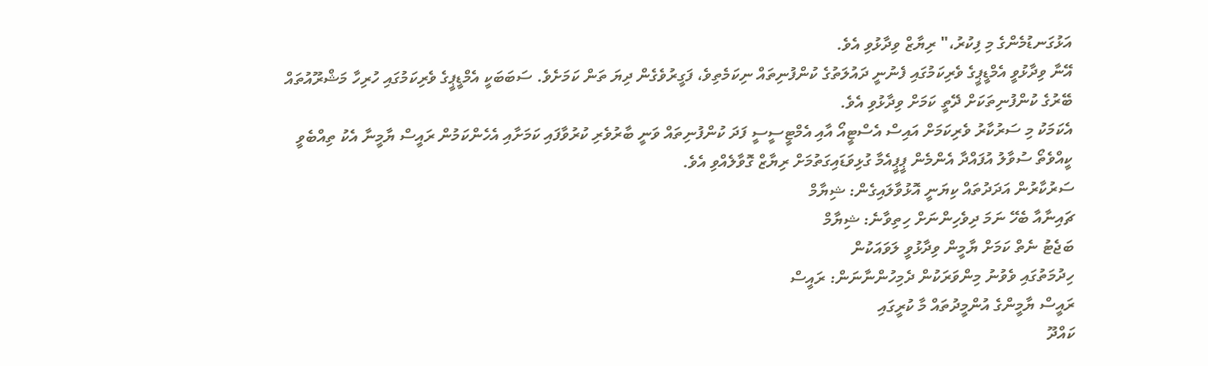އަޅުގަނޑުމެންގެ މި ފިކުރު،" ރިޔާޒް ވިދާޅުވި އެވެ.
އޭނާ ވިދާޅުވީ އެމްޑީޕީގެ ވެރިކަމުގައި ފެނުނީ ދައުލަތުގެ ކުންފުނިތައް ނިކަމެތިވެ، ފަގީރުވެގެން ދިޔަ ތަން ކަމަށެވެ. ސަބަބަކީ އެމްޑީޕީގެ ވެރިކަމުގައި ހުރިހާ މަޝްރޫއުތައް ބޭރުގެ ކުންފުނިތަކަށް ދޭތީ ކަމަށް ވިދާޅުވި އެވެ.
އެކަމަކު މި ސަރުކާރު ވެރިކަމަށް އައިސް އެސްޓީއޯ އާއި އެމްޓީސީސީ ފަދަ ކުންފުނިތައް ވަނީ ބާރުވެރި ކުރުވާފައި ކަމަށާއި އެހެންކަމުން ރައީސް ޔާމީނާ އެކު ތިއްބެވީ ކީއްވެތޯ ސުވާލު އުފައްދާ އެންމެން ޕީޕީއެމާ ގުޅިވަޑައިގަތުމަށް ރިޔާޒް ގޮވާލެއްވި އެވެ.
ސަރުކާރުން އަދަދުތައް ކިޔަނީ އޮޅުވާލައިގެން: ޝިޔާމް
ޗައިނާއާ ބެހޭ ނަމަ ދިވެހިންނަށް ހިތިވާނެ: ޝިޔާމް
ބަޖެޓު ނެތް ކަމަށް ޔާމީން ވިދާޅުވީ ލަވައަކުން
ހިދުމަތުގައި ވެވުނު މިންވަރަކުން ދެމިހުންނާނަން: ރައީސް
ރައީސް ޔާމީންގެ އުންމީދުތައް މާ ކުރީގައި
ކައްދޫ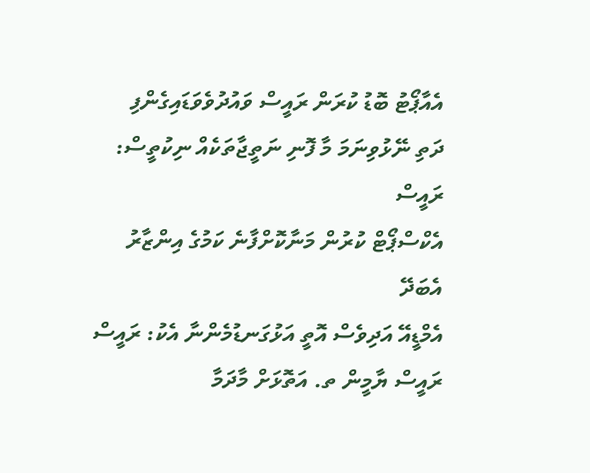އެއާޕޯޓު ބޮޑު ކުރަން ރައީސް ވައުދުވެވަޑައިގެންފި
ދަތި ނޭޅުވިނަމަ މާ ފޮނި ނަތީޖާތަކެއް ނިކުތީސް: ރައީސް
އެކްސްޕޯޓް ކުރުން މަނާކޮށްފާނެ ކަމުގެ އިންޒާރު އެބަދޭ
އެމްޑީއޭ އަދިވެސް އޮތީ އަޅުގަނޑުމެންނާ އެކު: ރައީސް
ރައީސް ޔާމީން ތ. އަތޮޅަށް މާދަމާ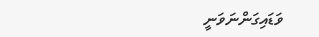ވަޑައިގަންނަވަނީ